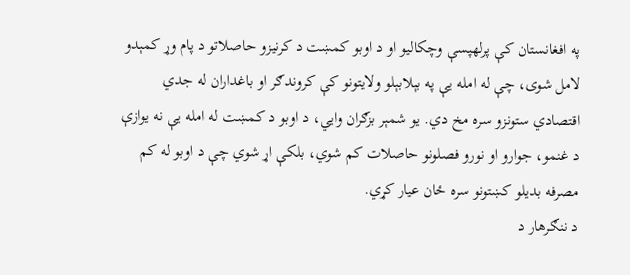په افغانستان کې پرلهپسې وچکالیو او د اوبو کمښت د کرنیزو حاصلاتو د پام وړ کمېدو لامل شوی، چې له امله یې په بېلابېلو ولایتونو کې کروندګر او باغداران له جدي اقتصادي ستونزو سره مخ دي. یو شمېر بزګران وایي، د اوبو د کمښت له امله یې نه یوازې د غنمو، جوارو او نورو فصلونو حاصلات کم شوي، بلکې اړ شوي چې د اوبو له کم مصرفه بدیلو کښتونو سره ځان عیار کړي.
د ننګرهار د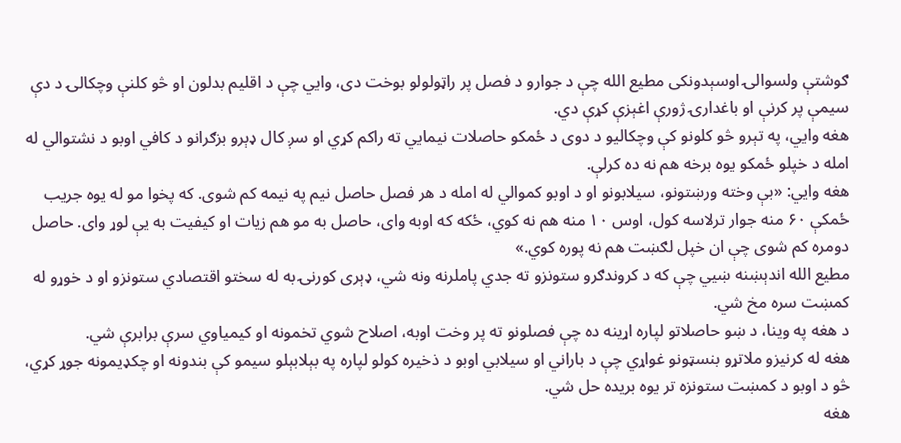ګوشتې ولسوالۍ اوسېدونکی مطیع الله چې د جوارو د فصل پر راټولولو بوخت دی، وایي چې د اقلیم بدلون او څو کلنې وچکالۍ د دې سیمې پر کرنې او باغدارۍ ژورې اغېزې کړې دي.
هغه وایي، په تېرو څو کلونو کې وچکالیو د دوی د ځمکو حاصلات نیمایي ته راکم کړي او سږ کال ډېرو بزګرانو د کافي اوبو د نشتوالي له امله د خپلو ځمکو یوه برخه هم نه ده کرلې.
هغه وایي: «بې وخته ورښتونو، سیلابونو او د اوبو کموالي له امله د هر فصل حاصل نیم په نیمه کم شوی. که پخوا مو له یوه جریب ځمکې ۶۰ منه جوار ترلاسه کول، اوس ۱۰ منه هم نه کوي، ځکه که اوبه وای، حاصل به مو هم زیات او کیفیت به یې لوړ وای. حاصل دومره کم شوی چې ان خپل لګښت هم نه پوره کوي.»
مطیع الله اندېښنه ښيي چې که د کروندګرو ستونزو ته جدي پاملرنه ونه شي، ډېری کورنۍ به له سختو اقتصادي ستونزو او د خوړو له کمښت سره مخ شي.
د هغه په وینا، د ښو حاصلاتو لپاره اړینه ده چې فصلونو ته پر وخت اوبه، اصلاح شوي تخمونه او کیمیاوي سرې برابرې شي.
هغه له کرنیزو ملاتړو بنسټونو غواړي چې د باراني او سیلابي اوبو د ذخیره کولو لپاره په بېلابېلو سیمو کې بندونه او چکډیمونه جوړ کړي، څو د اوبو د کمښت ستونزه تر یوه بریده حل شي.
هغه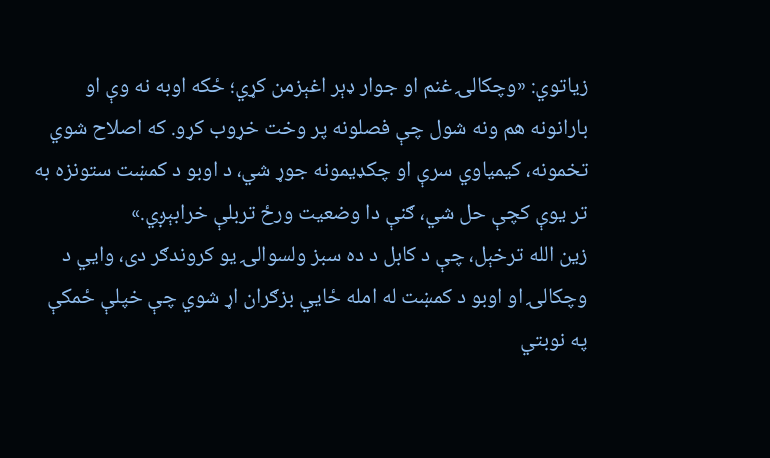زیاتوي: «وچکالۍ غنم او جوار ډېر اغېزمن کړي؛ ځکه اوبه نه وې او بارانونه هم ونه شول چې فصلونه پر وخت خړوب کړو. که اصلاح شوي تخمونه، کیمیاوي سرې او چکډیمونه جوړ شي، د اوبو د کمښت ستونزه به تر یوې کچې حل شي، ګنې دا وضعیت ورځ تربلې خرابېږي.»
زین الله ترخېل، چې د کابل د ده سبز ولسوالۍ یو کروندګر دی، وایي د وچکالۍ او اوبو د کمښت له امله ځایي بزګران اړ شوي چې خپلې ځمکې په نوبتي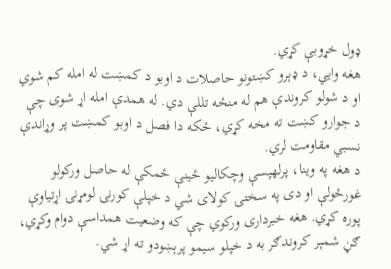ډول خړوبې کړي.
هغه وایي، د ډېرو کښتونو حاصلات د اوبو د کمښت له امله کم شوي او د شولو کروندې هم له منځه تللې دي. له همدې امله اړ شوی چې د جوارو کښت ته مخه کړي، ځکه دا فصل د اوبو کمښت پر وړاندې نسبي مقاومت لري.
د هغه په وینا، پرلهپسې وچکالیو ځینې ځمکې له حاصل ورکولو غورځولې او دی په سختۍ کولای شي د خپلې کورنۍ لومړنۍ اړتیاوې پوره کړي. هغه خبرداری ورکوي چې که وضعیت همداسې دوام وکړي، ګڼ شمېر کروندګر به د خپلو سیمو پرېښودو ته اړ شي.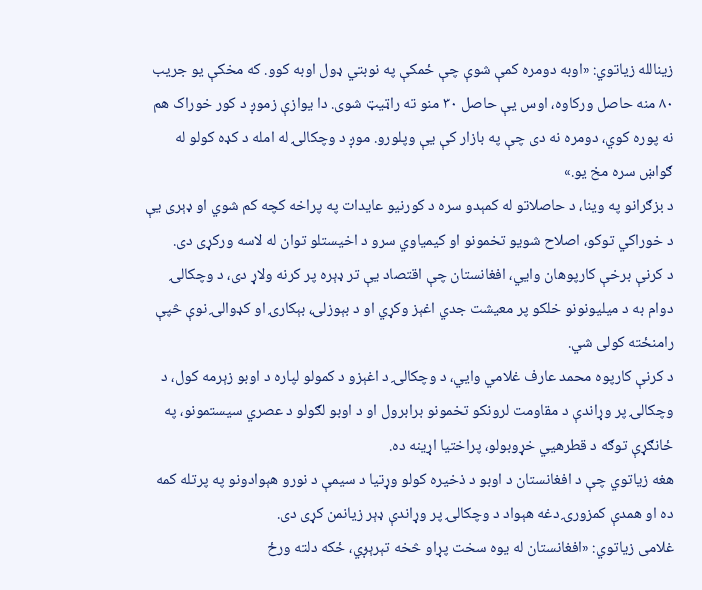زینالله زیاتوي: «اوبه دومره کمې شوې چې ځمکې په نوبتي ډول اوبه کوو. که مخکې یو جریب ۸۰ منه حاصل ورکاوه، اوس یې حاصل ۳۰ منو ته راټیټ شوی. دا یوازې زموږ د کور خوراک هم نه پوره کوي، دومره نه دی چې په بازار کې یې وپلورو. موږ د وچکالۍ له امله د کډه کولو له ګواښ سره مخ یو.»
د بزګرانو په وینا، د حاصلاتو له کمېدو سره د کورنیو عایدات په پراخه کچه کم شوي او ډېری یې د خوراکي توکو، اصلاح شویو تخمونو او کیمیاوي سرو د اخیستلو توان له لاسه ورکړی دی.
د کرنې برخې کارپوهان وایي، افغانستان چې اقتصاد یې تر ډېره پر کرنه ولاړ دی، د وچکالۍ دوام به د میلیونونو خلکو پر معیشت جدي اغېز وکړي او د بېوزلۍ، بېکارۍ او کډوالۍ نوې څپې رامنځته کولی شي.
د کرنې کارپوه محمد عارف غلامي وایي، د وچکالۍ د اغېزو د کمولو لپاره د اوبو زېرمه کول، د وچکالۍ پر وړاندې د مقاومت لرونکو تخمونو برابرول او د اوبو لګولو د عصري سیستمونو، په ځانګړې توګه د قطرهيي خړوبولو، پراختیا اړینه ده.
هغه زیاتوي چې د افغانستان د اوبو د ذخیره کولو وړتیا د سیمې د نورو هېوادونو په پرتله کمه ده او همدې کمزورۍ دغه هېواد د وچکالۍ پر وړاندې ډېر زیانمن کړی دی.
غلامی زیاتوي: «افغانستان له یوه سخت پړاو څخه تېرېږي، ځکه دلته ورځ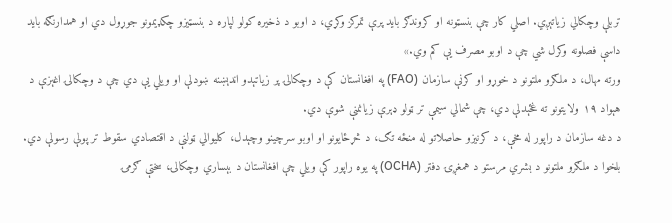تربلې وچکالي زیاتېږي. اصلي کار چې بنسټونه او کروندګر باید پرې تمرکز وکړي، د اوبو د ذخیره کولو لپاره د بنسټیزو چکډیمونو جوړول دي او همدارنګه باید داسې فصلونه وکرل شي چې د اوبو مصرف یې کم وي.»
ورته مهال، د ملګرو ملتونو د خوړو او کرنې سازمان (FAO) په افغانستان کې د وچکالۍ پر زیاتېدو اندېښنه ښودلې او ویلي یې دي چې د وچکالۍ اغېزې د هېواد ۱۹ ولایتونو ته غځېدلې دي، چې شمالي سیمې تر ټولو ډېرې زیانمنې شوې دي.
د دغه سازمان د راپور له مخې، د کرنیزو حاصلاتو له منځه تګ، د څړځایونو او اوبو سرچینو وچېدل، کلیوالي ټولنې د اقتصادي سقوط تر پولې رسولې دي.
بلخوا د ملګرو ملتونو د بشري مرستو د همغږۍ دفتر (OCHA) په یوه راپور کې ویلي چې افغانستان د بېساري وچکالۍ، سختې ګرمۍ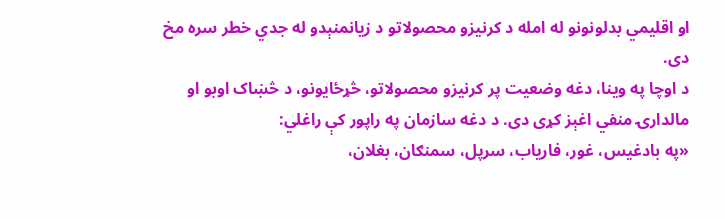او اقلیمي بدلونونو له امله د کرنیزو محصولاتو د زیانمنېدو له جدي خطر سره مخ دی.
د اوچا په وینا، دغه وضعیت پر کرنیزو محصولاتو، څړځایونو، د څښاک اوبو او مالدارۍ منفي اغېز کړی دی. د دغه سازمان په راپور کې راغلي:
«په بادغیس، غور، فاریاب، سرپل، سمنګان، بغلان،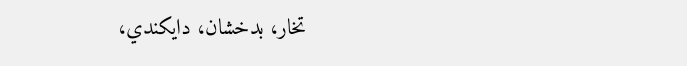تخار، بدخشان، دایکندي،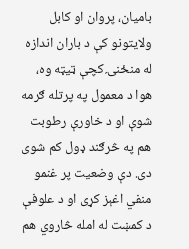بامیان، پروان او کابل ولایتونو کې د باران اندازه له منځنۍ کچې ټیټه وه، هوا د معمول په پرتله ګرمه شوې او د خاورې رطوبت هم په څرګند ډول کم شوی دی. دې وضعیت پر غنمو منفي اغېز کړی او د علوفې د کمښت له امله څاروي هم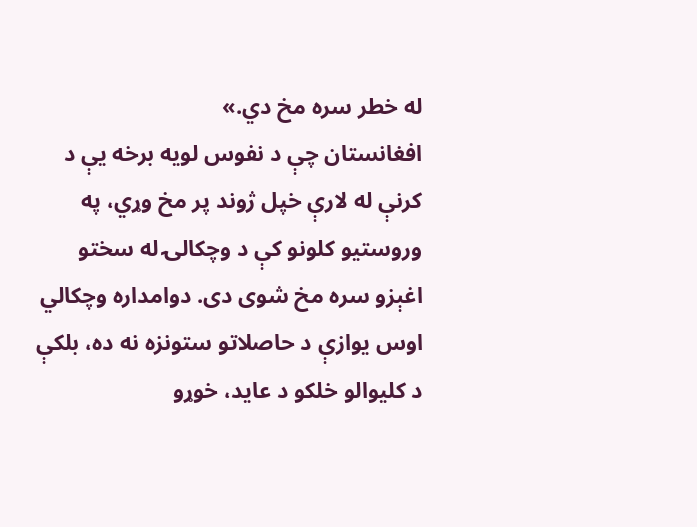له خطر سره مخ دي.»
افغانستان چې د نفوس لویه برخه یې د کرنې له لارې خپل ژوند پر مخ وړي، په وروستیو کلونو کې د وچکالۍ له سختو اغېزو سره مخ شوی دی. دوامداره وچکالي اوس یوازې د حاصلاتو ستونزه نه ده، بلکې د کلیوالو خلکو د عاید، خوړو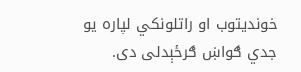خوندیتوب او راتلونکي لپاره یو جدي ګواښ ګرځېدلی دی.